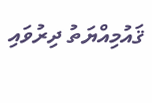ޤައުމިއްޔަތު ދިރުވައި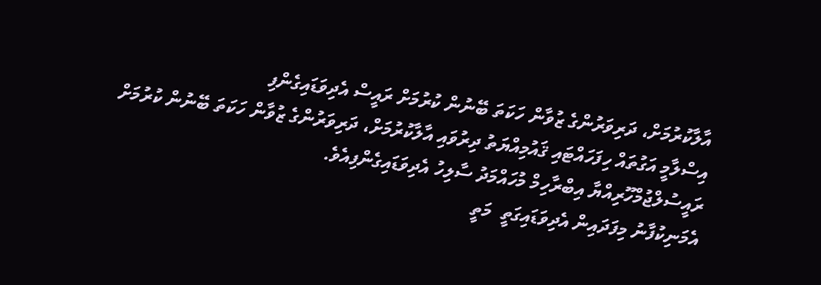އާލާކުރުމަށް، ދަރިވަރުންގެ ޒުވާން ހަކަތަ ބޭނުން ކުރުމަށް ރައީސް އެދިވަޑައިގެންފި
އިސްލާމީ އަގުތައް ހިފަހައްޓައި ޤައުމިއްޔަތު ދިރުވައި އާލާކުރުމަށް، ދަރިވަރުންގެ ޒުވާން ހަކަތަ ބޭނުން ކުރުމަށް ރައީސުލްޖުމްހޫރިއްޔާ އިބްރާހިމް މުހައްމަދު ސާލިހު އެދިވަޑައިގެންފިއެވެ.
އެމަނިކުފާނު މިފަދައިން އެދިވަޑައިގަތީ  މަތީ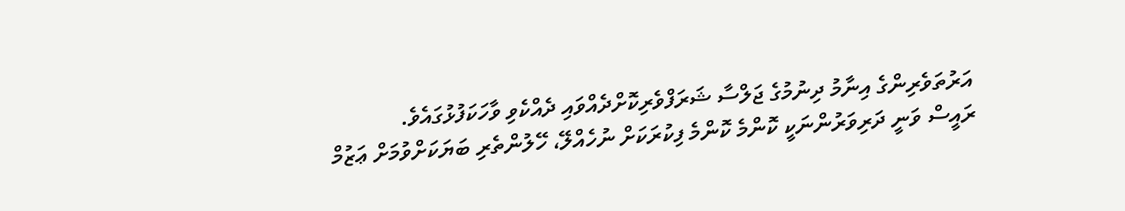އަރުތަވެރިންގެ އިނާމު ދިނުމުގެ ޖަލްސާ ޝަރަފްވެރިކޮށްދެއްވައި ދެއްކެވި ވާހަކަފުޅުގައެވެ.
ރައީސް ވަނީ ދަރިވަރުންނަކީ ކޮންމެ ކޮންމެ ފިކުރަކަށް ނުހެއްލޭ، ހޭލުންތެރި ބަޔަކަށްވުމަށް ޢަޒުމް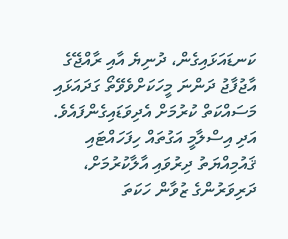ކަނޑައަޅައިގެން، ދުނިޔެ އާއި ރާއްޖޭގެ އާޖުފާޖު ދަންނަ މީހަކަށްވެވޭތޯ ގަދައަޅައި މަސައްކަތް ކުރުމަށް އެދިވަޑައިގެންފައެވެ. އަދި އިސްލާމީ އަގުތައް ހިފަހައްޓައި ޤައުމިއްޔަތު ދިރުވައި އާލާކުރުމަށް، ދަރިވަރުންގެ ޒުވާން ހަކަތަ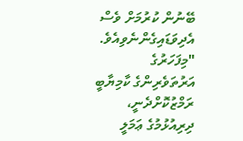ބޭނުން ކުރުމަށް ވެސް އެދިވަޑައިގެންނެވިއެވެ.
"މިފަހަރުގެ އަރުތަވެރިންގެ ކާމިޔާބީ ރަމްޒުކޮށްދެނީ، ދިރިއުޅުމުގެ ޢަމަލީ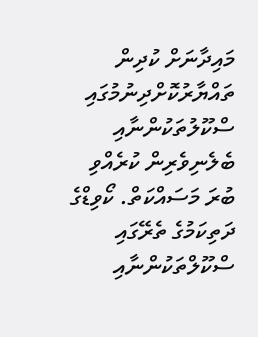މައިދާނަށް ކުދިން ތައްޔާރުކޮށްދިނުމުގައި ސްކޫލުތަކުންނާއި ބެލެނިވެރިން ކުރެއްވި ބުރަ މަސައްކަތް. ކޯވިޑްގެ ދަތިކަމުގެ ތެރޭގައި ސްކޫލްތަކުންނާއި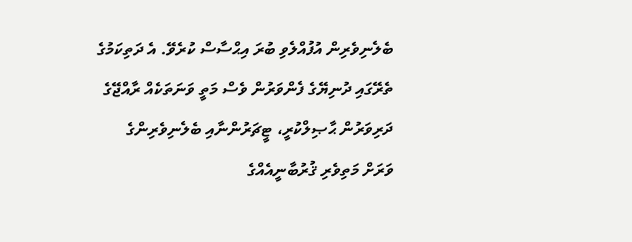ބެލެނިވެރިން އުފުއްލެވި ބުރަ އިޙްސާސް ކުރެވޭ. އެ ދަތިކަމުގެ ތެރޭގައި ދުނިޔޭގެ ފެންވަރުން ވެސް މަތީ ވަނަތަކެއް ރާއްޖޭގެ ދަރިވަރުން ޙާޞިލްކުރީ، ޓީޗަރުންނާއި ބެލެނިވެރިންގެ ވަރަށް މަތިވެރި ޤުރުބާނީއެއްގެ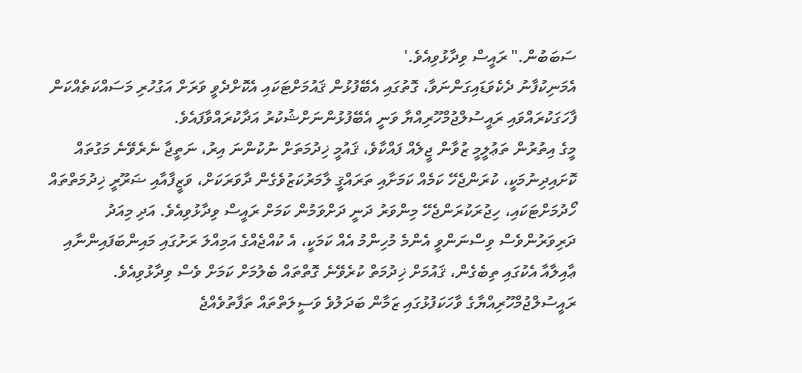ސަބަބުން." ރައީސް ވިދާޅުވިއެވެ.'
އެމަނިކުފާނު ދެކެވަޑައިގަންނަވާ، ގޮތުގައި އެބޭފުޅުން ޤައުމަށްޓަކައި އެކޮށްދެވީ ވަރަށް އަގުހުރި މަސައްކަތެއްކަން ފާހަގަކުރައްވައި ރައީސުލްޖުމްހޫރިއްޔާ ވަނީ އެބޭފުޅުންނަށްޝުކުރު އަދާކުރައްވާފައެވެ.
މީގެ އިތުރުން ތަޢުލީމީ ޒުވާން ޖީލެއް ފައްކާވެ، ޤައުމީ ޚިދުމަތަށް ނުކުންނަ އިރު، ނަތީޖާ ނެރެވޭނެ މަގުތައް ކޮށައިދިނުމަކީ، ކުރަންޖެހޭ ކަމެއް ކަމަށާއި ތަރައްޤީ ލާމަރުކަޒުވެގެން ދާވަރަކަށް، ވަޒީފާއާއި ޟަރޫރީ ޚިދުމަތްތައް ހޯދުމަށްޓަކައި، ހިޖުރަކުރަންޖެހޭ މިންވަރު ދަނީ ދަށްވަމުން ކަމަށް ރައީސް ވިދާޅުވިއެވެ. އަދި މިއަދު ދަރިވަރުންވެސް ވިސްނަންވީ އެންމެ މުހިންމު އެއް ކަމަކީ، އެ ކުއްޖެއްގެ އަމިއްލަ ރަށުގައި މައިންބަފައިންނާއި ޢާއިލާއާ އެކުގައި ތިބެގެން، ޤައުމަށް ޚިދުމަތް ކުރެވޭނެ ގޮތްތައް ބެލުމަށް ކަމަށް ވެސް ވިދާޅުވިއެވެ.
ރައީސުލްޖުމްހޫރިއްޔާގެ ވާހަކަފުޅުގައި ޒަމާން ބަދަލުވެ ވަސީލަތްތައް ތަފާތުވެއްޖެ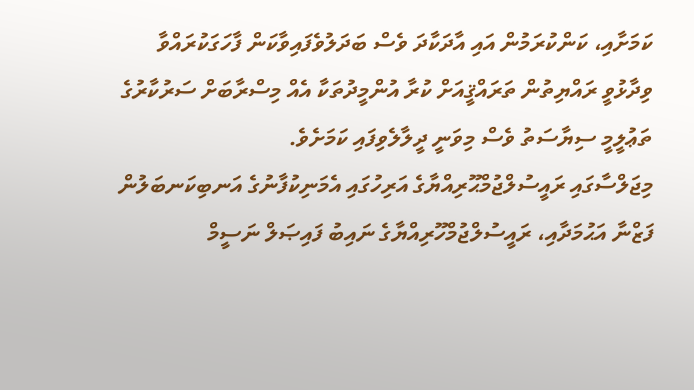ކަމަށާއި، ކަންކުރަމުން އައި އާދަކާދަ ވެސް ބަދަލުވެފައިވާކަން ފާހަގަކުރައްވާ ވިދާޅުވީ ރައްޔިތުން ތަރައްޤީއަށް ކުރާ އުންމީދުތަކާ އެއް މިސްރާބަށް ސަރުކާރުގެ ތަޢުލީމީ ސިޔާސަތު ވެސް މިވަނީ ދީލާލެވިފައި ކަމަށެވެ.
މިޖަލްސާގައި ރައީސުލްޖުމްޙޫރިއްޔާގެ އަރިހުގައި އެމަނިކުފާނުގެ އަނބިކަނބަލުން ފަޒްނާ އަޙުމަދާއި، ރައީސުލްޖުމްހޫރިއްޔާގެ ނައިބު ފައިޞަލް ނަސީމް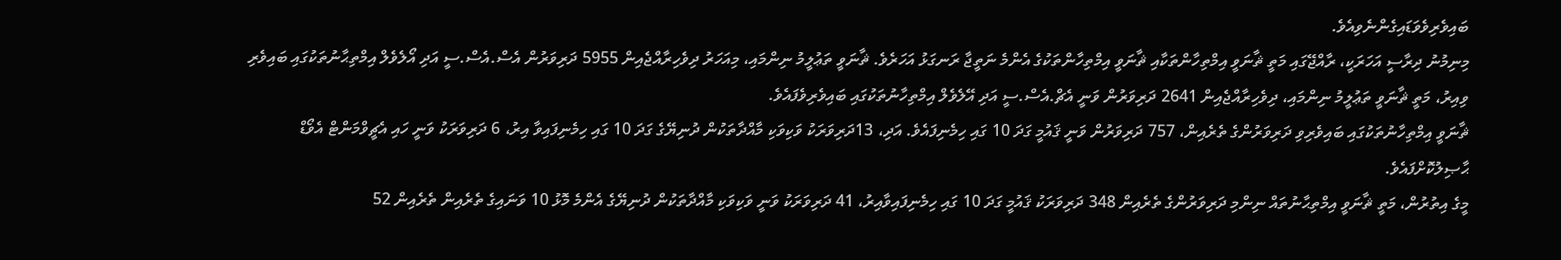ބައިވެރިވެވަޑައިގެންނެވިއެވެ.
މިނިމުނު ދިރާސީ އަހަރަކީ، ރާއްޖޭގައި މަތީ ޘާނަވީ އިމްތިހާންތަކާއި ޘާނަވީ އިމްތިހާންތަކުގެ އެންމެ ނަތީޖާ ރަނގަޅު އަހަރެވެ. ޘާނަވީ ތަޢުލީމު ނިންމައި، މިއަހަރު ދިވެހިރާއްޖެއިން 5955 ދަރިވަރުން އެސް.އެސް.ސީ އަދި އޯލެވެލް އިމްތިޙާނުތަކުގައި ބައިވެރި ވިއިރު، މަތީ ޘާނަވީ ތަޢުލީމު ނިންމައި، ދިވެހިރާއްޖެއިން 2641 ދަރިވަރުން ވަނީ އެޗް.އެސް.ސީ އަދި އޭލެވެލް އިމްތިހާނުތަކުގައި ބައިވެރިވެފައެވެ.
ޘާނަވީ އިމްތިހާނުތަކުގައި ބައިވެރިވި ދަރިވަރުންގެ ތެރެއިން، 757 ދަރިވަރުން ވަނީ ޤައުމީ ގަދަ 10 ގައި ހިމެނިފައެވެ. އަދި، 13ދަރިވަރަކު ވަކިވަކި މާއްދާތަކުން ދުނިޔޭގެ ގަދަ 10 ގައި ހިމެނިފައިވާ އިރު، 6 ދަރިވަރަކު ވަނީ ހައި އެޗީވްމަންޓް އެވޯޑް ޙާޞިލުކޮށްފައެވެ.
މީގެ އިތުރުން، މަތީ ޘާނަވީ އިމްތިޙާނުތައް ނިންމި ދަރިވަރުންގެ ތެރެއިން 348 ދަރިވަރަކު ޤައުމީ ގަދަ 10 ގައި ހިމެނިފައިވާއިރު، 41 ދަރިވަރަކު ވަނީ ވަކިވަކި މާއްދާތަކުން ދުނިޔޭގެ އެންމެ މޮޅު 10 ވަނައިގެ ތެރެއިން ތެރެއިން 52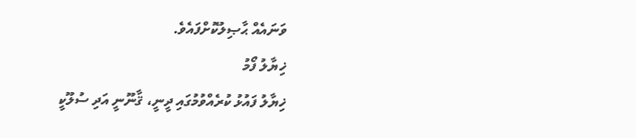ވަނައެއް ޙާޞިލުކޮށްފައެވެ.
ޚިޔާލު ފޯމު
ޚިޔާލު ފައުޅު ކުރެއްވުމުގައި ދީނީ، ޤާނޫނީ އަދި ސުލޫކީ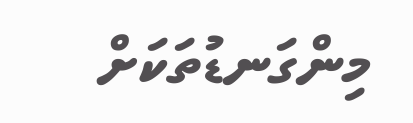މިންގަނޑުތަކަށް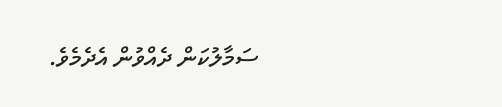ސަމާލުކަން ދެއްވުން އެދެމެވެ.